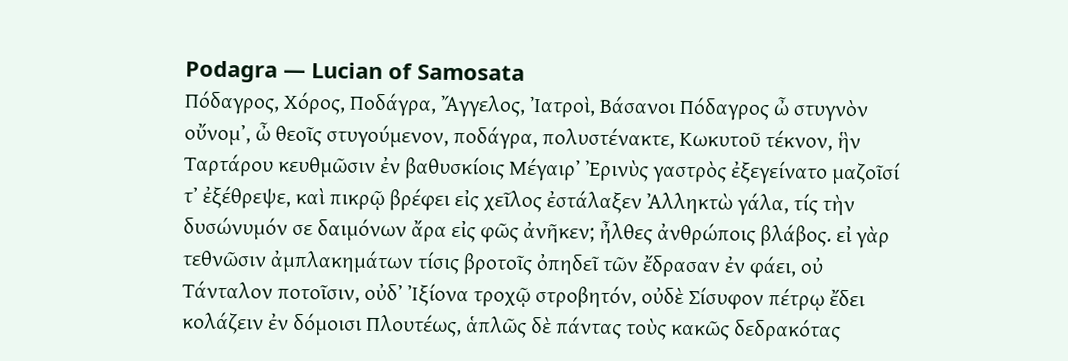Podagra — Lucian of Samosata
Πόδαγρος, Χόρος, Ποδάγρα, Ἄγγελος, Ἰατροὶ, Βάσανοι Πόδαγρος ὦ στυγνὸν οὔνομʼ, ὦ θεοῖς στυγούμενον, ποδάγρα, πολυστένακτε, Κωκυτοῦ τέκνον, ἣν Ταρτάρου κευθμῶσιν ἐν βαθυσκίοις Μέγαιρʼ Ἐρινὺς γαστρὸς ἐξεγείνατο μαζοῖσί τʼ ἐξέθρεψε, καὶ πικρῷ βρέφει εἰς χεῖλος ἐστάλαξεν Ἀλληκτὼ γάλα, τίς τὴν δυσώνυμόν σε δαιμόνων ἄρα εἰς φῶς ἀνῆκεν; ἦλθες ἀνθρώποις βλάβος. εἰ γὰρ τεθνῶσιν ἀμπλακημάτων τίσις βροτοῖς ὀπηδεῖ τῶν ἔδρασαν ἐν φάει, οὐ Τάνταλον ποτοῖσιν, οὐδʼ Ἰξίονα τροχῷ στροβητόν, οὐδὲ Σίσυφον πέτρῳ ἔδει κολάζειν ἐν δόμοισι Πλουτέως, ἁπλῶς δὲ πάντας τοὺς κακῶς δεδρακότας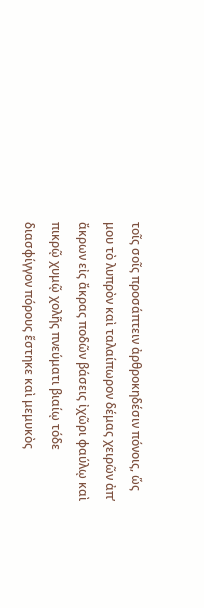τοῖς σοῖς προσάπτειν ἀρθροκηδέσιν πόνοις, ὥς μου τὸ λυπρὸν καὶ ταλαίπωρον δέμας χειρῶν ἀπʼ ἄκρων εἰς ἄκρας ποδῶν βάσεις ἰχῶρι φαύλῳ καὶ πικρῷ χυμῷ χολῆς πνεύματι βιαίῳ τόδε διασφίγγον πόρους ἕστηκε καὶ μεμυκὸς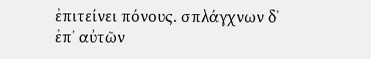ἐπιτείνει πόνους. σπλάγχνων δʼ ἐπʼ αὐτῶν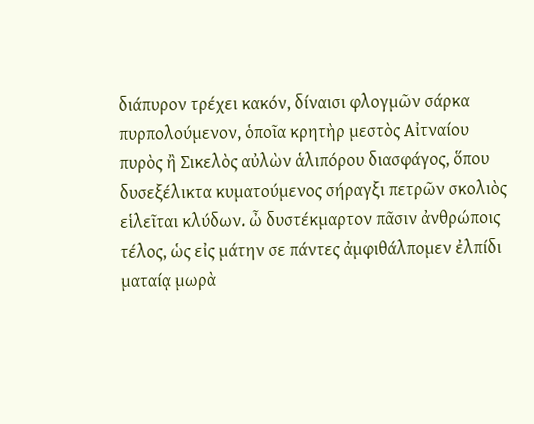διάπυρον τρέχει κακόν, δίναισι φλογμῶν σάρκα πυρπολούμενον, ὁποῖα κρητὴρ μεστὸς Αἰτναίου πυρὸς ἢ Σικελὸς αὐλὼν ἁλιπόρου διασφάγος, ὅπου δυσεξέλικτα κυματούμενος σήραγξι πετρῶν σκολιὸς εἱλεῖται κλύδων. ὦ δυστέκμαρτον πᾶσιν ἀνθρώποις τέλος, ὡς εἰς μάτην σε πάντες ἀμφιθάλπομεν ἐλπίδι ματαίᾳ μωρὰ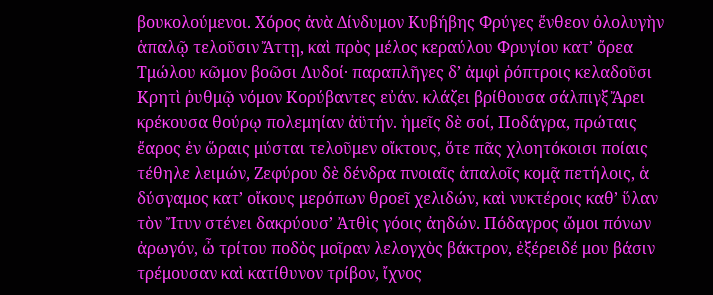βουκολούμενοι. Χόρος ἀνὰ Δίνδυμον Κυβήβης Φρύγες ἔνθεον ὀλολυγὴν ἁπαλῷ τελοῦσιν Ἄττῃ, καὶ πρὸς μέλος κεραύλου Φρυγίου κατʼ ὄρεα Τμώλου κῶμον βοῶσι Λυδοί· παραπλῆγες δʼ ἀμφὶ ῥόπτροις κελαδοῦσι Κρητὶ ῥυθμῷ νόμον Κορύβαντες εὐάν. κλάζει βρίθουσα σάλπιγξ Ἄρει κρέκουσα θούρῳ πολεμηίαν ἀϋτήν. ἡμεῖς δὲ σοί, Ποδάγρα, πρώταις ἔαρος ἐν ὥραις μύσται τελοῦμεν οἴκτους, ὅτε πᾶς χλοητόκοισι ποίαις τέθηλε λειμών, Ζεφύρου δὲ δένδρα πνοιαῖς ἁπαλοῖς κομᾷ πετήλοις, ἁ δύσγαμος κατʼ οἴκους μερόπων θροεῖ χελιδών, καὶ νυκτέροις καθʼ ὕλαν τὸν Ἴτυν στένει δακρύουσʼ Ἀτθὶς γόοις ἀηδών. Πόδαγρος ὤμοι πόνων ἀρωγόν, ὦ τρίτου ποδὸς μοῖραν λελογχὸς βάκτρον, ἐξέρειδέ μου βάσιν τρέμουσαν καὶ κατίθυνον τρίβον, ἴχνος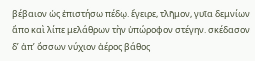βέβαιον ὡς ἐπιστήσω πέδῳ. ἔγειρε, τλῆμον, γυῖα δεμνίων ἄπο καὶ λίπε μελάθρων τὴν ὑπώροφον στέγην. σκέδασον δʼ ἀπʼ ὄσσων νύχιον ἀέρος βάθος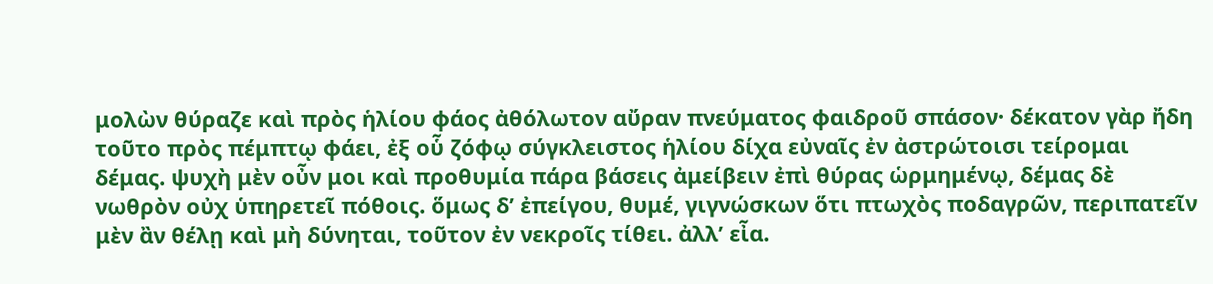μολὼν θύραζε καὶ πρὸς ἡλίου φάος ἀθόλωτον αὔραν πνεύματος φαιδροῦ σπάσον· δέκατον γὰρ ἤδη τοῦτο πρὸς πέμπτῳ φάει, ἐξ οὗ ζόφῳ σύγκλειστος ἡλίου δίχα εὐναῖς ἐν ἀστρώτοισι τείρομαι δέμας. ψυχὴ μὲν οὖν μοι καὶ προθυμία πάρα βάσεις ἀμείβειν ἐπὶ θύρας ὡρμημένῳ, δέμας δὲ νωθρὸν οὐχ ὑπηρετεῖ πόθοις. ὅμως δʼ ἐπείγου, θυμέ, γιγνώσκων ὅτι πτωχὸς ποδαγρῶν, περιπατεῖν μὲν ἂν θέλῃ καὶ μὴ δύνηται, τοῦτον ἐν νεκροῖς τίθει. ἀλλʼ εἶα.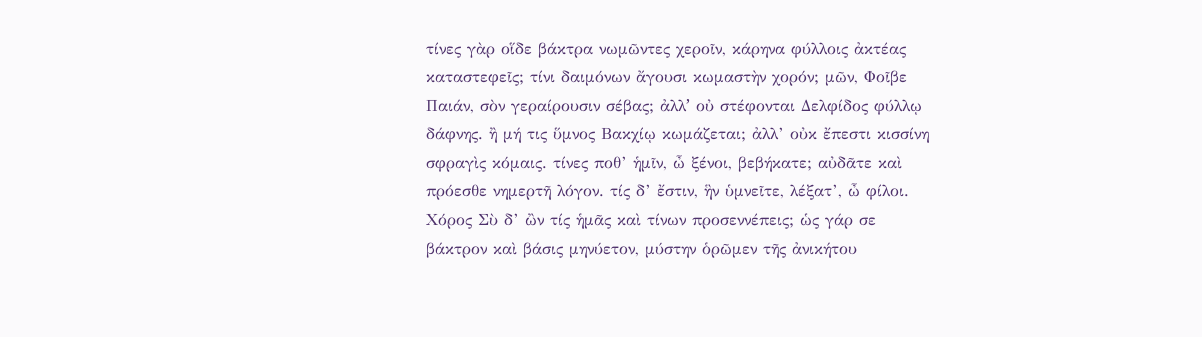τίνες γὰρ οἵδε βάκτρα νωμῶντες χεροῖν, κάρηνα φύλλοις ἀκτέας καταστεφεῖς; τίνι δαιμόνων ἄγουσι κωμαστὴν χορόν; μῶν, Φοῖβε Παιάν, σὸν γεραίρουσιν σέβας; ἀλλʼ οὐ στέφονται Δελφίδος φύλλῳ δάφνης. ἢ μή τις ὕμνος Βακχίῳ κωμάζεται; ἀλλ’ οὐκ ἔπεστι κισσίνη σφραγὶς κόμαις. τίνες ποθ’ ἡμῖν, ὦ ξένοι, βεβήκατε; αὐδᾶτε καὶ πρόεσθε νημερτῆ λόγον. τίς δ’ ἔστιν, ἣν ὑμνεῖτε, λέξατ’, ὦ φίλοι. Χόρος Σὺ δ’ ὢν τίς ἡμᾶς καὶ τίνων προσεννέπεις; ὡς γάρ σε βάκτρον καὶ βάσις μηνύετον, μύστην ὁρῶμεν τῆς ἀνικήτου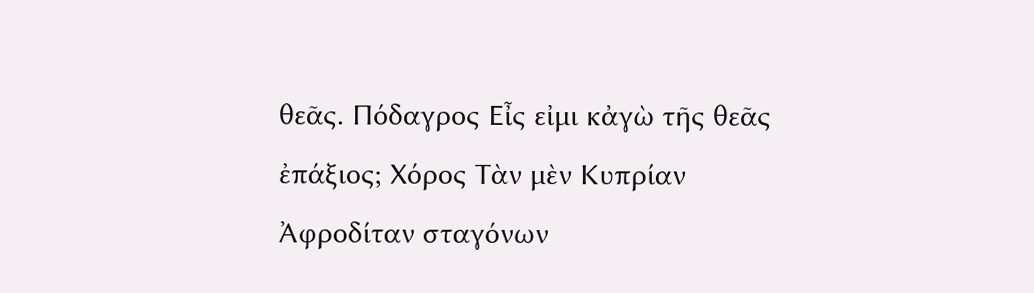θεᾶς. Πόδαγρος Εἶς εἰμι κἀγὼ τῆς θεᾶς ἐπάξιος; Χόρος Τὰν μὲν Κυπρίαν Ἀφροδίταν σταγόνων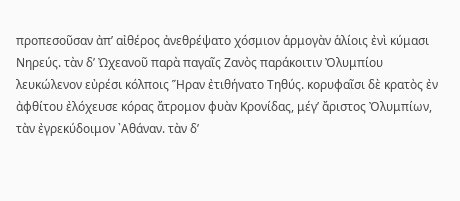προπεσοῦσαν ἀπ’ αἰθέρος ἀνεθρέψατο χόσμιον ἁρμογὰν ἁλίοις ἐνὶ κύμασι Νηρεύς. τὰν δ’ Ὠχεανοῦ παρὰ παγαῖς Ζανὸς παράκοιτιν Ὀλυμπίου λευκώλενον εὐρέσι κόλποις Ἥραν ἐτιθήνατο Τηθύς. κορυφαῖσι δὲ κρατὸς ἐν ἀφθίτου ἐλόχευσε κόρας ἄτρομον φυὰν Κρονίδας, μέγ’ ἄριστος Ὀλυμπίων, τὰν ἐγρεκύδοιμον ᾿Αθάναν. τὰν δ’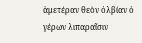ἁμετέραν θεὸν ὀλβίαν ὁ γέρων λιπαραῖσιν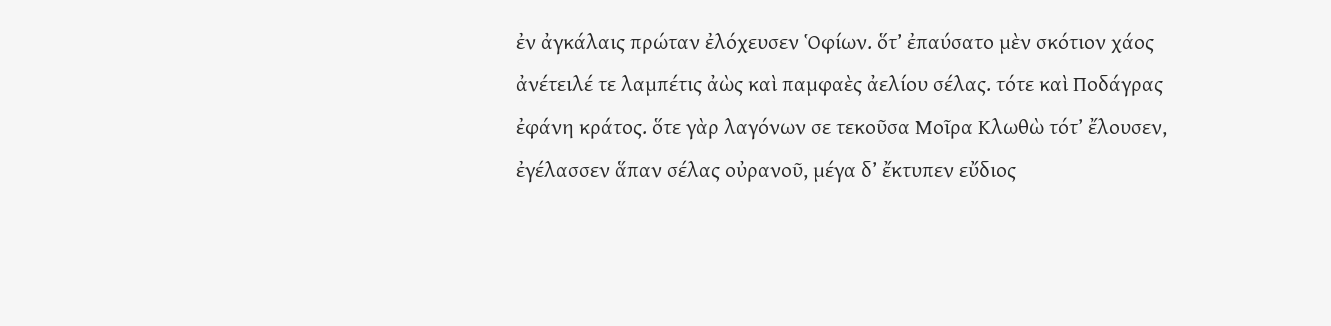ἐν ἀγκάλαις πρώταν ἐλόχευσεν Ὁφίων. ὅτ’ ἐπαύσατο μὲν σκότιον χάος ἀνέτειλέ τε λαμπέτις ἀὼς καὶ παμφαὲς ἀελίου σέλας. τότε καὶ Ποδάγρας ἐφάνη κράτος. ὅτε γὰρ λαγόνων σε τεκοῦσα Μοῖρα Κλωθὼ τότ’ ἔλουσεν, ἐγέλασσεν ἅπαν σέλας οὐρανοῦ, μέγα δ’ ἔκτυπεν εὔδιος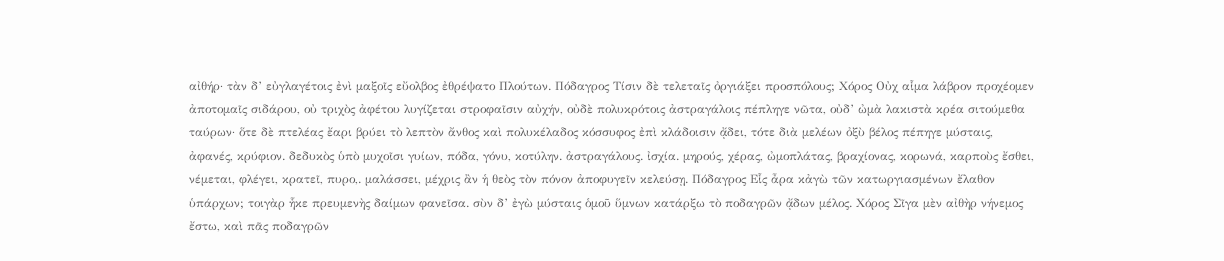αἰθήρ· τὰν δ’ εὐγλαγέτοις ἐνὶ μαξοῖς εὔολβος ἐθρέψατο Πλούτων. Πόδαγρος Τίσιν δὲ τελεταῖς ὀργιάξει προσπόλους; Χόρος Οὐχ αἷμα λάβρον προχέομεν ἀποτομαῖς σιδάρου, οὐ τριχὸς ἀφέτου λυγίζεται στροφαῖσιν αὐχήν, οὐδὲ πολυκρότοις ἀστραγάλοις πέπληγε νῶτα, οὐδ’ ὠμὰ λακιστὰ κρέα σιτούμεθα ταύρων· ὅτε δὲ πτελέας ἔαρι βρύει τὸ λεπτὸν ἄνθος καὶ πολυκέλαδος κόσσυφος ἐπὶ κλάδοισιν ᾄδει, τότε διὰ μελέων ὀξὺ βέλος πέπηγε μύσταις, ἀφανές, κρύφιον. δεδυκὸς ὑπὸ μυχοῖσι γυίων, πόδα, γόνυ, κοτύλην. ἀστραγάλους. ἰσχία. μηρούς, χέρας, ὠμοπλάτας, βραχίονας, κορωνά, καρποὺς ἔσθει, νέμεται, φλέγει, κρατεῖ, πυρο,. μαλάσσει, μέχρις ἂν ἡ θεὸς τὸν πόνον ἀποφυγεῖν κελεύσῃ. Πόδαγρος Εἷς ἆρα κἀγὼ τῶν κατωργιασμένων ἔλαθον ὑπάρχων; τοιγὰρ ἧκε πρευμενὴς δαίμων φανεῖσα. σὺν δ’ ἐγὼ μύσταις ὁμοῦ ὕμνων κατάρξω τὸ ποδαγρῶν ᾄδων μέλος. Χόρος Σῖγα μὲν αἰθὴρ νήνεμος ἔστω, καὶ πᾶς ποδαγρῶν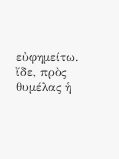εὐφημείτω. ἴδε, πρὸς θυμέλας ἡ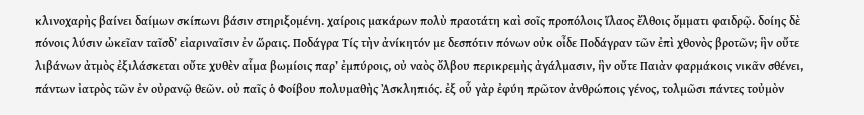κλινοχαρὴς βαίνει δαίμων σκίπωνι βάσιν στηριξομένη. χαίροις μακάρων πολὺ πραοτάτη καὶ σοῖς προπόλοις ἵλαος ἔλθοις ὄμματι φαιδρῷ. δοίης δὲ πόνοις λύσιν ὠκεῖαν ταῖσδ’ εἰαριναῖσιν ἐν ὥραις. Ποδάγρα Τίς τὴν ἀνίκητόν με δεσπότιν πόνων οὐκ οἶδε Ποδάγραν τῶν ἐπὶ χθονὸς βροτῶν; ἣν οὔτε λιβάνων ἀτμὸς ἐξιλάσκεται οὔτε χυθὲν αἷμα βωμίοις παρ’ ἐμπύροις, οὐ ναὸς ὄλβου περικρεμὴς ἀγάλμασιν, ἣν οὔτε Παιὰν φαρμάκοις νικᾶν σθένει, πάντων ἰατρὸς τῶν ἐν οὐρανῷ θεῶν. οὐ παῖς ὁ Φοίβου πολυμαθὴς Ἀσκληπιός. ἐξ οὗ γὰρ ἐφύη πρῶτον ἀνθρώποις γένος, τολμῶσι πάντες τοὐμὸν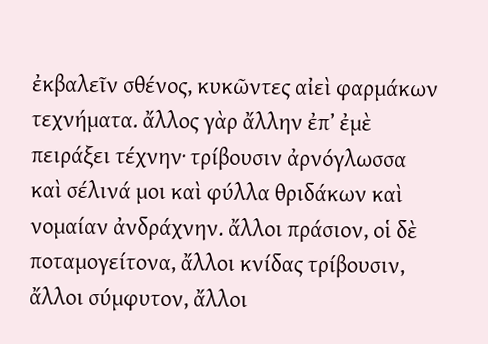ἐκβαλεῖν σθένος, κυκῶντες αἰεὶ φαρμάκων τεχνήματα. ἄλλος γὰρ ἄλλην ἐπ’ ἐμὲ πειράξει τέχνην· τρίβουσιν ἀρνόγλωσσα καὶ σέλινά μοι καὶ φύλλα θριδάκων καὶ νομαίαν ἀνδράχνην. ἄλλοι πράσιον, οἱ δὲ ποταμογείτονα, ἄλλοι κνίδας τρίβουσιν, ἄλλοι σύμφυτον, ἄλλοι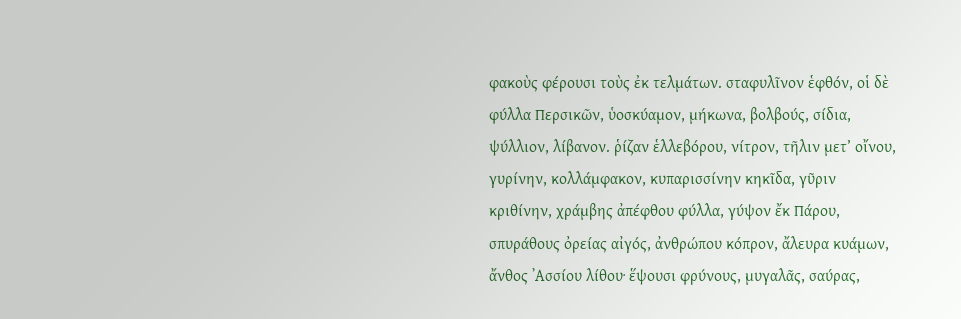φακοὺς φέρουσι τοὺς ἐκ τελμάτων. σταφυλῖνον ἑφθόν, οἱ δὲ φύλλα Περσικῶν, ὑοσκύαμον, μήκωνα, βολβούς, σίδια, ψύλλιον, λίβανον. ῥίζαν ἑλλεβόρου, νίτρον, τῆλιν μετ’ οἴνου, γυρίνην, κολλάμφακον, κυπαρισσίνην κηκῖδα, γῦριν κριθίνην, χράμβης ἀπέφθου φύλλα, γύψον ἔκ Πάρου, σπυράθους ὀρείας αἰγός, ἀνθρώπου κόπρον, ἄλευρα κυάμων, ἄνθος ᾿Ασσίου λίθου· ἕψουσι φρύνους, μυγαλᾶς, σαύρας,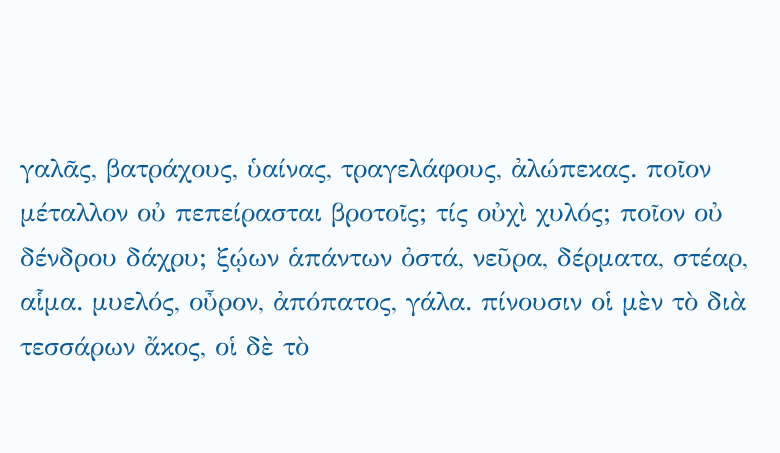γαλᾶς, βατράχους, ὑαίνας, τραγελάφους, ἀλώπεκας. ποῖον μέταλλον οὐ πεπείρασται βροτοῖς; τίς οὐχὶ χυλός; ποῖον οὐ δένδρου δάχρυ; ξῴων ἁπάντων ὀστά, νεῦρα, δέρματα, στέαρ, αἷμα. μυελός, οὖρον, ἀπόπατος, γάλα. πίνουσιν οἱ μὲν τὸ διὰ τεσσάρων ἄκος, οἱ δὲ τὸ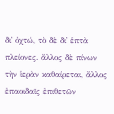δι᾿ ὀχτώ, τὸ δὲ δι᾿ ἑπτὰ πλείονες. ἄλλος δὲ πίνων τὴν ἱερὰν καθαίρεται, ἄλλος ἐπαοιδαῖς ἐπιθετῶν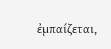ἐμπαίζεται,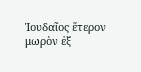Ἰουδαῖος ἕτερον μωρὸν ἐξ